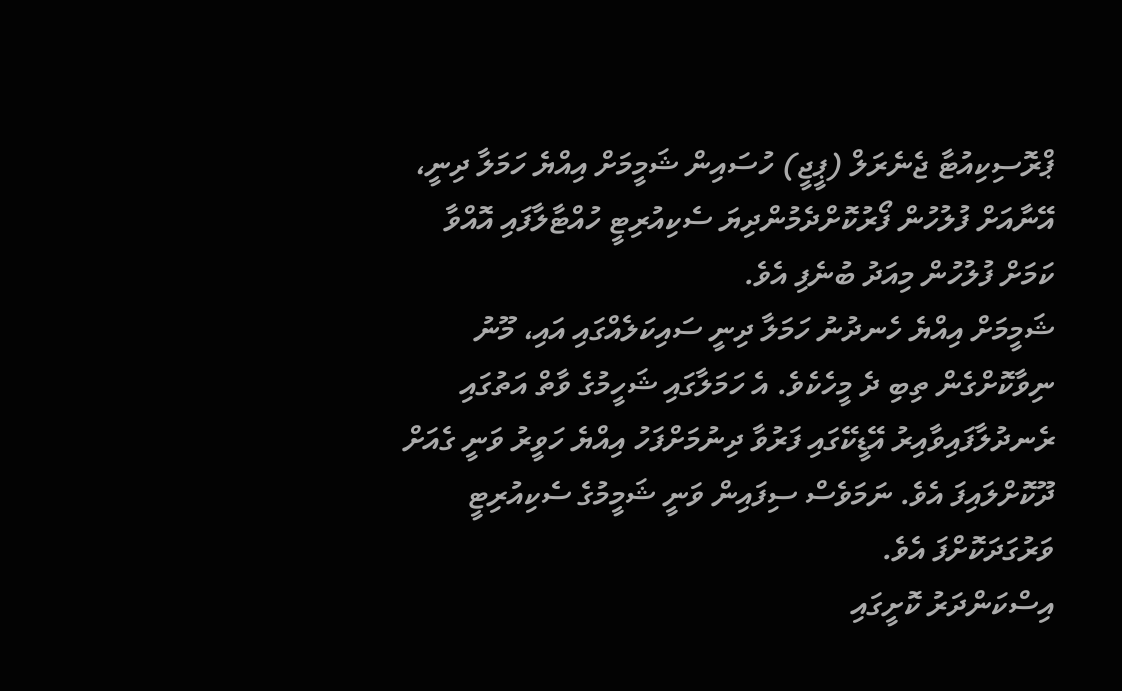ޕްރޮސިކިއުޓާ ޖެނެރަލް (ޕީޖީ) ހުސައިން ޝަމީމަށް އިއްޔެ ހަމަލާ ދިނީ، އޭނާއަށް ފުލުހުން ފޯރުކޮށްދެމުންދިޔަ ސެކިއުރިޓީ ހުއްޓާލާފައި އޮއްވާ ކަމަށް ފުލުހުން މިއަދު ބުނެފި އެވެ.
ޝަމީމަށް އިއްޔެ ހެނދުނު ހަމަލާ ދިނީ ސައިކަލެއްގައި އައި، މޫނު ނިވާކޮށްގެން ތިބި ދެ މީހެކެވެ. އެ ހަމަލާގައި ޝަހީމުގެ ވާތް އަތުގައި ރެނދުލާފައިވާއިރު އޭޑީކޭގައި ފަރުވާ ދިނުމަށްފަހު އިއްޔެ ހަވީރު ވަނީ ގެއަށް ދޫކޮށްލައިފަ އެވެ. ނަމަވެސް ސިފައިން ވަނީ ޝަމީމުގެ ސެކިއުރިޓީ ވަރުގަދަކޮށްފަ އެވެ.
އިސްކަންދަރު ކޮށީގައި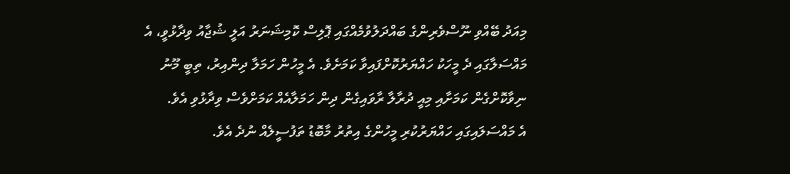މިއަދު ބޭއްވި ނޫސްވެރިންގެ ބައްދަލުވުމެއްގައި ޕޮލިސް ކޮމިޝަނަރު އަލީ ޝުޖާއު ވިދާޅުވީ، އެ މައްސަލާގައި ދެ މީހަކު ހައްޔަރުކޮށްފައިވާ ކަމަށެވެ. އެ މީހުން ހަމަލާ ދިންއިރު، ތިބީ މޫނު ނިވާކޮށްގެން ކަމަށާއި މިއީ ދުރާލާ ރާވައިގެން ދިން ހަމަލާއެއް ކަމަށްވެސް ވިދާޅުވި އެވެ.
އެ މައްސަލައިގައި ހައްޔަރުކުރި މީހުންގެ އިތުރު މާބޮޑު ތަފުސީލެއް ނުދެ އެވެ.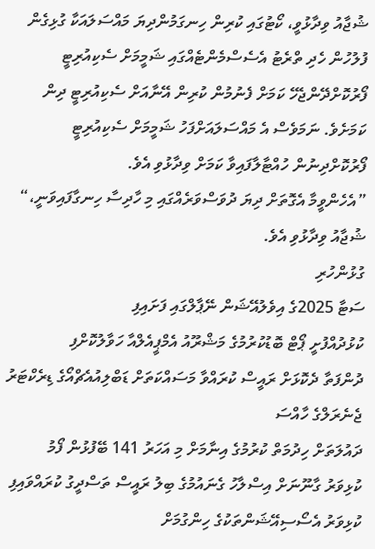ޝުޖާއު ވިދާޅުވީ، ކޯޓުގައި ކުރިން ހިނގަމުންދިޔަ މައްސަލައަކާ ގުޅިގެން ފުލުހުން ހެދި ތްރެޓު އެސެސްމެންޓެއްގައި ޝަމީމަށް ސެކިއުރިޓީ ފޯރުކޮށްދޭންޖެހޭ ކަމަށް ފެނުމުން ކުރިން އޭނާއަށް ސެކިއުރިޓީ ދިން ކަމަށެވެ. ނަމަވެސް އެ މައްސަލައަށްފަހު ޝަމީމަށް ސެކިއުރިޓީ ފޯރުކޮށްދިނުން ހުއްޓާލާފައިވާ ކަމަށް ވިދާޅުވި އެވެ.
”އެހެންވީމާ އެގޮތަށް ދިޔަ ދުވަސްވަރެއްގައި މި ހާދިސާ ހިނގާފައިވަނީ،“ ޝުޖާއު ވިދާޅުވި އެވެ.
ގުޅުންހުރި
ސަޓާ 2025ގެ އިވެލުއޭޝަން ނޭޕާލްގައި ފަށައިފި
ކުޅުދުއްފުށީ ޕޯޓް ބޮޑުކުރުމުގެ މަޝްރޫއު އެމްޕީއެލްއާ ހަވާލުކޮށްފި
ދުންފަތާ ދެކޮޅަށް ރައީސް ކުރައްވާ މަސައްކަތަށް ޑަބްލިއުއެޗްއޯގެ ޑިރެކްޓަރު ޖެނެރަލްގެ ހާއްސަ
ދައުލަތަށް ހިދުމަތް ކުރުމުގެ އިނާމަށް މި އަހަރު 141 ބޭފުޅުން ފޯމު
ކުޅިވަރު ގާނޫނަށް އިސްލާހު ގެނައުމުގެ ބިލު ރައީސް ތަސްދީގު ކުރައްވައިފި
ކުޅިވަރު އެސޯސިއޭޝަންތަކުގެ ހިންގުމަށް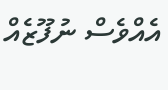އެއްވެސް ނުފޫޒެއް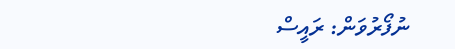ނުފޯރުވަން: ރައީސް